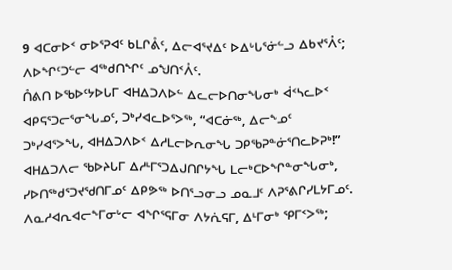9 ᐊᑕᓂᐅᑉ ᓂᐅᕐᕈᐊᑦ ᑲᒪᒋᕔᑦ, ᐃᓕᐊᕐᔪᐃᑦ ᐅᐃᒡᒐᕐᓃᓪᓗ ᐃᑲᔪᕐᐰᑦ; ᐱᐅᖏᑦᑐᓪᓕ ᐊᖅᑯᑎᖏᑦ ᓄᖑᑎᑉᐰᑦ.
ᑍᕕᑎ ᐅᖃᐅᑦᔭᐅᒐᒥ ᐊᕼᐃᑐᐱᐅᓪ ᐃᓚᓕᐅᑎᓂᖓᓂᒃ ᐋᑉᓴᓚᐅᑉ ᐊᑭᕋᕐᑐᓕᕐᓂᖓᓄᑦ, ᑐᒃᓯᐊᓚᐅᕐᐳᖅ, “ᐊᑕᓃᖅ, ᐃᓕᖕᓄᑦ ᑐᒃᓯᐊᕐᐳᖓ, ᐊᕼᐃᑐᐱᐅᑉ ᐃᓱᒪᓕᐅᕆᓂᖓ ᑐᑭᖃᕈᓐᓃᕐᑎᓚᐅᕈᒃ!”
ᐊᕼᐃᑐᐱᓕ ᖃᐅᔨᒐᒥ ᐃᓱᒻᒥᕐᑐᐃᒍᑎᒋᔭᖓ ᒪᓕᒃᑕᐅᖏᓐᓂᖓᓂᒃ, ᓯᐅᑎᖅᑯᕐᑐᔪᖁᑎᒥᓄᑦ ᐃᑭᕗᖅ ᐅᑎᕐᓗᓂᓗ ᓄᓇᒧᑦ ᐱᕈᕐᕕᒋᓯᒪᔭᒥᓄᑦ. ᐱᓇᓱᐊᕆᐊᓕᖕᒥᓂᒡᓕ ᐊᖏᕐᕋᒥᓂ ᐱᔭᕇᕋᒥ, ᐃᒻᒥᓂᒃ ᕿᒥᑉᐳᖅ;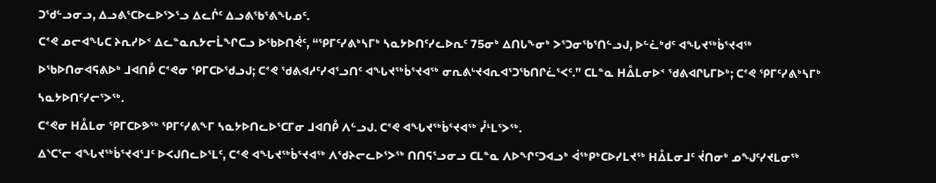ᑐᖁᓪᓗᓂᓗ, ᐃᓗᕕᕐᑕᐅᓚᐅᕐᐳᕐᓗ ᐃᓚᒌᑦ ᐃᓗᕕᖃᕐᕕᖓᓄᑦ.
ᑕᕝᕙ ᓄᓕᐊᖓᑕ ᔨᕆᓯᐅᑉ ᐃᓚᓐᓇᕆᔭᓕᒫᖏᑕᓗ ᐅᖃᐅᑎᕚᑦ, “ᕿᒥᑦᓯᕕᒃᓴᒥᒃ ᓴᓇᔭᐅᑎᑦᓯᓚᐅᕆᑦ 75ᓂᒃ ᐃᑎᒐᖕᓂᒃ ᐳᕐᑐᓂᖃᕐᑎᓪᓗᒍ, ᐅᓪᓛᒃᑯᑦ ᐊᖓᔪᖅᑳᕐᔪᐊᖅ ᐅᖃᐅᑎᓂᐊᕋᕕᐅᒃ ᒧᐊᑎᑬ ᑕᕝᕙᓂ ᕿᒥᑕᐅᖁᓗᒍ; ᑕᕝᕙ ᖁᕕᐊᓱᑦᓯᐊᕐᓗᑎᑦ ᐊᖓᔪᖅᑳᕐᔪᐊᖅ ᓂᕆᕕᒡᔪᐊᕆᐊᕐᑐᖃᑎᒋᓛᕐᐸᑦ.” ᑕᒪᓐᓇ ᕼᐂᒪᓂᐅᑉ ᖁᕕᐊᒋᒐᒥᐅᒃ; ᑕᕝᕙ ᕿᒥᑦᓯᕕᒃᓴᒥᒃ ᓴᓇᔭᐅᑎᑦᓯᓕᕐᐳᖅ.
ᑕᕝᕙᓂ ᕼᐂᒪᓂ ᕿᒥᑕᐅᕗᖅ ᕿᒥᑦᓯᕕᖕᒥ ᓴᓇᔭᐅᑎᓚᐅᕐᑕᒥᓂ ᒧᐊᑎᑬ ᐱᓪᓗᒍ. ᑕᕝᕙ ᐊᖓᔪᖅᑳᕐᔪᐊᖅ ᓮᒻᒪᕐᐳᖅ.
ᐃᔅᑕᕐᓕ ᐊᖓᔪᖅᑳᕐᔪᐊᕐᒧᑦ ᐅᐸᒍᑎᓚᐅᕐᒪᑦ, ᑕᕝᕙ ᐊᖓᔪᖅᑳᕐᔪᐊᖅ ᐱᖁᔨᓕᓚᐅᕐᐳᖅ ᑎᑎᕋᕐᓗᓂᓗ ᑕᒪᓐᓇ ᐱᐅᖏᑦᑐᐊᓗᒃ ᐋᖅᑭᒃᑕᐅᓯᒪᔪᖅ ᕼᐂᒪᓂᒧᑦ ᔫᑎᓂᒃ ᓄᖑᑦᓯᔪᒪᓂᖅ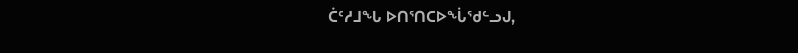ᑖᑦᓱᒧᖓ ᐅᑎᕐᑎᑕᐅᖔᖁᓪᓗᒍ,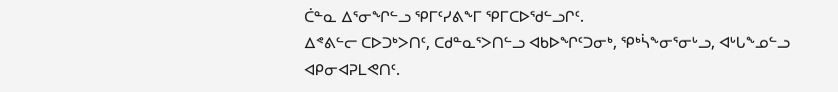ᑖᓐᓇ ᐃᕐᓂᖏᓪᓗ ᕿᒥᑦᓯᕕᖕᒥ ᕿᒥᑕᐅᖁᓪᓗᒋᑦ.
ᐃᕝᕕᓪᓕ ᑕᐅᑐᒃᐳᑎᑦ, ᑕᑯᓐᓇᕐᐳᑎᓪᓗ ᐊᑲᐅᖏᑦᑐᓂᒃ, ᕿᒃᓵᖕᓂᕐᓂᒡᓗ, ᐊᒡᒐᖕᓄᓪᓗ ᐊᑭᓂᐊᕈᒪᕙᑎᑦ.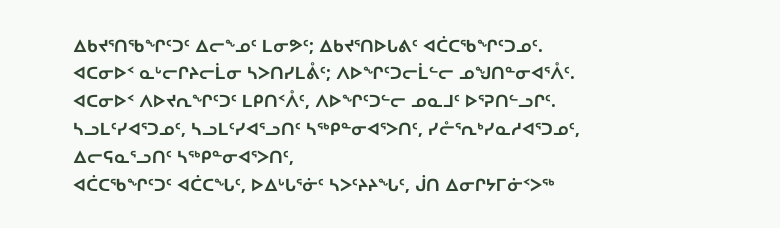ᐃᑲᔪᕐᑎᖃᖏᑦᑐᑦ ᐃᓕᖕᓄᑦ ᒪᓂᕗᑦ; ᐃᑲᔪᕐᑎᐅᒐᕕᑦ ᐊᑖᑕᖃᖏᑦᑐᓄᑦ.
ᐊᑕᓂᐅᑉ ᓇᒡᓕᒋᔨᓕᒫᓂ ᓴᐳᑎᓯᒪᕔᑦ; ᐱᐅᖏᑦᑐᓕᒫᓪᓕ ᓄᖑᑎᓐᓂᐊᕐᐰᑦ.
ᐊᑕᓂᐅᑉ ᐱᐅᔪᕆᖏᑦᑐᑦ ᒪᑭᑎᑉᐰᑦ, ᐱᐅᖏᑦᑐᓪᓕ ᓄᓇᒧᑦ ᐅᕐᕈᑎᓪᓗᒋᑦ.
ᓴᓗᒪᑦᓯᐊᕐᑐᓄᑦ, ᓴᓗᒪᑦᓯᐊᕐᓗᑎᑦ ᓴᖅᑭᓐᓂᐊᕐᐳᑎᑦ, ᓯᓔᕐᕆᒃᓯᓇᓱᐊᕐᑐᓄᑦ, ᐃᓕᕋᓇᕐᓗᑎᑦ ᓴᖅᑭᓐᓂᐊᕐᐳᑎᑦ,
ᐊᑖᑕᖃᖏᑦᑐᑦ ᐊᑖᑕᖓᑦ, ᐅᐃᒡᒐᕐᓃᑦ ᓴᐳᑦᔨᔨᖓᑦ, ᒎᑎ ᐃᓂᒋᔭᒥᓃᑉᐳᖅ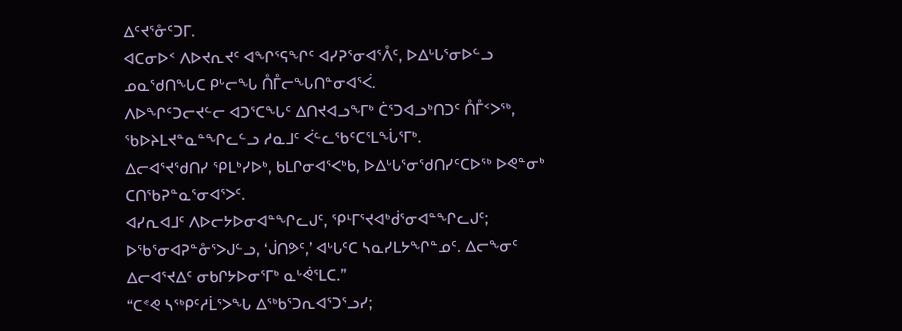ᐃᑦᔪᕐᓁᑦᑐᒥ.
ᐊᑕᓂᐅᑉ ᐱᐅᔪᕆᔪᑦ ᐊᖏᕐᕋᖏᑦ ᐊᓯᕈᕐᓂᐊᕐᐰᑦ, ᐅᐃᒡᒐᕐᓂᐅᓪᓗ ᓄᓇᖁᑎᖓᑕ ᑭᒡᓕᖓ ᑍᒤᓕᖓᑎᓐᓂᐊᕐᐹ.
ᐱᐅᖏᑦᑐᓕᔪᓪᓕ ᐊᑐᕐᑕᖓᑦ ᐃᑎᔪᐊᓗᖕᒥᒃ ᑖᕐᑐᐊᓗᒃᑎᑐᑦ ᑍᒤᑉᐳᖅ, ᖃᐅᔨᒪᔪᓐᓇᓐᖏᓚᓪᓗ ᓱᓇᒧᑦ ᐹᓪᓚᖃᑦᑕᕐᒪᖔᕐᒥᒃ.
ᐃᓕᐊᕐᔪᖁᑎᓯ ᕿᒪᒃᓯᐅᒃ, ᑲᒪᒋᓂᐊᕐᐸᒃᑲ, ᐅᐃᒡᒐᕐᓂᖁᑎᓯᑦᑕᐅᖅ ᐅᕙᓐᓂᒃ ᑕᑎᖃᕈᓐᓇᕐᓂᐊᕐᐳᑦ.
ᐊᓯᕆᐊᒧᑦ ᐱᐅᓕᔭᐅᓂᐊᓐᖏᓚᒍᑦ, ᕿᒻᒥᕐᔪᐊᒃᑰᕐᓂᐊᓐᖏᓚᒍᑦ; ᐅᖃᕐᓂᐊᕈᓐᓁᕐᐳᒍᓪᓗ, ‘ᒎᑎᕗᑦ,’ ᐊᒡᒐᑦᑕ ᓴᓇᓯᒪᔭᖏᓐᓄᑦ. ᐃᓕᖕᓂᑦ ᐃᓕᐊᕐᔪᐃᑦ ᓂᑲᒋᔭᐅᓂᕐᒥᒃ ᓇᒡᕚᕐᒪᑕ.”
“ᑕᕝᕙ ᓴᖅᑭᑦᓱᒫᕐᐳᖓ ᐃᖅᑲᕐᑐᕆᐊᕐᑐᕐᓗᓯ;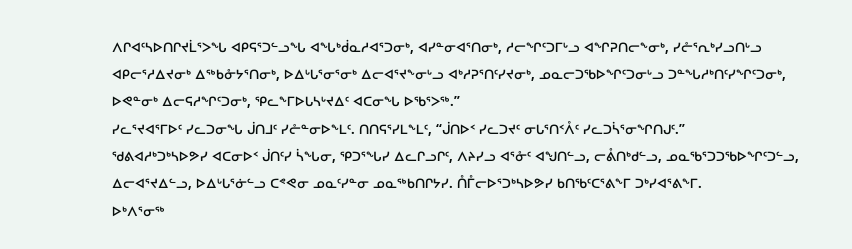ᐱᒋᐊᑦᓴᐅᑎᒋᔪᒫᕐᐳᖓ ᐊᑭᕋᕐᑐᓪᓗᖓ ᐊᖓᒃᑰᓇᓱᐊᕐᑐᓂᒃ, ᐊᓯᓐᓂᐊᕐᑎᓂᒃ, ᓱᓕᖏᑦᑐᒥᒡᓗ ᐊᖏᕈᑎᓕᖕᓂᒃ, ᓯᓔᕐᕆᒃᓯᓗᑎᒡᓗ ᐊᑭᓕᕐᓱᐃᔪᓂᒃ ᐃᖅᑲᓁᔭᕐᑎᓂᒃ, ᐅᐃᒡᒐᕐᓂᕐᓂᒃ ᐃᓕᐊᕐᔪᖕᓂᒡᓗ ᐊᒃᓱᕈᕐᑎᑦᓯᔪᓂᒃ, ᓄᓇᓕᑐᖃᐅᖏᑦᑐᓂᒡᓗ ᑐᓐᖓᓱᒃᑎᑦᓯᖏᑦᑐᓂᒃ, ᐅᕙᓐᓂᒃ ᐃᓕᕋᓱᖏᑦᑐᓂᒃ, ᕿᓚᖕᒥᐅᒐᓴᒡᔪᐃᑦ ᐊᑕᓂᖓ ᐅᖃᕐᐳᖅ.”
ᓯᓚᕐᔪᐊᕐᒥᐅᑦ ᓯᓚᑐᓂᖓ ᒎᑎᒧᑦ ᓯᓔᓐᓂᐅᖕᒪᑦ. ᑎᑎᕋᕐᓯᒪᖕᒪᑦ, “ᒎᑎᐅᑉ ᓯᓚᑐᔪᑦ ᓂᒐᕐᑎᑉᐰᑦ ᓯᓚᑐᓵᕐᓂᖏᑎᒍᑦ.”
ᖁᕕᐊᓱᒃᑐᒃᓴᐅᕗᓯ ᐊᑕᓂᐅᑉ ᒎᑎᑦᓯ ᓵᖓᓂ, ᕿᑐᕐᖓᓯ ᐃᓚᒋᓗᒋᑦ, ᐱᔨᓯᓗ ᐊᕐᓁᑦ ᐊᖑᑎᓪᓗ, ᓕᕔᑎᒃᑯᓪᓗ, ᓄᓇᖃᕐᑐᑐᖃᐅᖏᑦᑐᓪᓗ, ᐃᓕᐊᕐᔪᐃᓪᓗ, ᐅᐃᒡᒐᕐᓃᓪᓗ ᑕᕝᕙᓂ ᓄᓇᑦᓯᓐᓂ ᓄᓇᖅᑲᑎᒋᔭᓯ. ᑍᒤᓕᐅᕐᑐᒃᓴᐅᕗᓯ ᑲᑎᖃᑦᑕᕐᕕᖕᒥ ᑐᒃᓯᐊᕐᕕᖕᒥ.
ᐅᒃᐱᕐᓂᖅ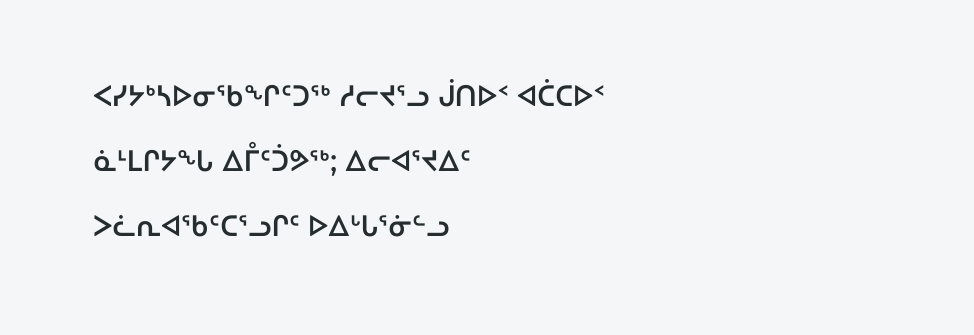ᐸᓯᔭᒃᓴᐅᓂᖃᖏᑦᑐᖅ ᓱᓕᔪᕐᓗ ᒎᑎᐅᑉ ᐊᑖᑕᐅᑉ ᓈᒻᒪᒋᔭᖓ ᐃᒤᑦᑑᕗᖅ; ᐃᓕᐊᕐᔪᐃᑦ ᐳᓛᕆᐊᖃᑦᑕᕐᓗᒋᑦ ᐅᐃᒡᒐᕐᓃᓪᓗ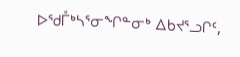ᐅᖁᒤᒃᓴᕐᓂᖏᓐᓂᒃ ᐃᑲᔪᕐᓗᒋᑦ,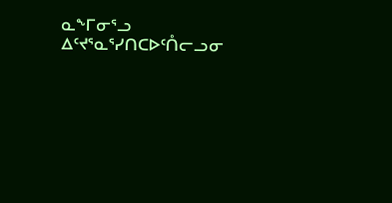ᓇᖕᒥᓂᕐᓗ ᐃᑦᔪᕐᓇᕐᓯᑎᑕᐅᑦᑍᓕᓗᓂ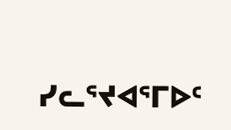ᓯᓚᕐᔪᐊᕐᒥᐅᑦ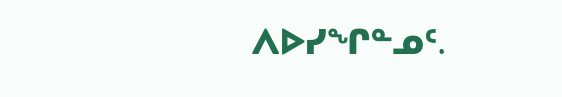ᐱᐅᓯᖏᓐᓄᑦ.